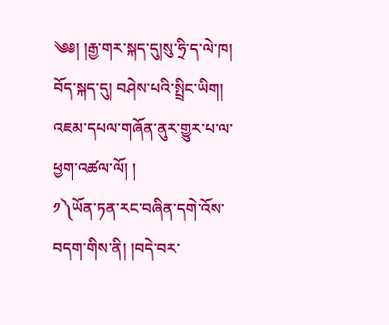༄༅། །རྒྱ་གར་སྐད་དུ།སུ་ཧྲི་ད་ལེ་ཁ། བོད་སྐད་དུ། བཤེས་པའི་སྤྲིང་ཡིག།
འཇམ་དཔལ་གཞོན་ནུར་གྱུར་པ་ལ་ཕྱག་འཚལ་ལོ། །
༡༽ཡོན་ཏན་རང་བཞིན་དགེ་འོས་བདག་གིས་ནི། །བདེ་བར་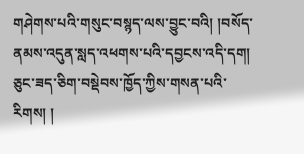གཤེགས་པའི་གསུང་བསྙད་ལས་བྱུང་བའི། །བསོད་ནམས་འདུན་སླད་འཕགས་པའི་དབྱངས་འདི་དག། ཅུང་ཟད་ཅིག་བསྡེབས་ཁྱོད་ཀྱིས་གསན་པའི་རིགས། །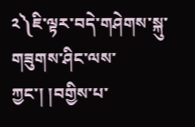༢༽ཇི་ལྟར་བདེ་གཤེགས་སྐུ་གཟུགས་ཤིང་ལས་ཀྱང་། །བགྱིས་པ་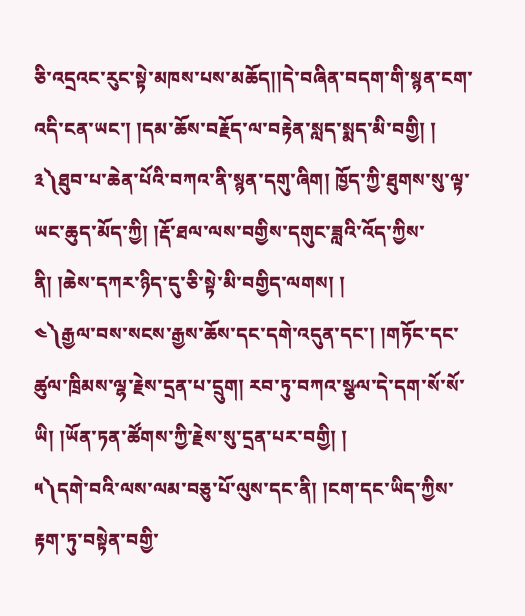ཅི་འདྲའང་རུང་སྟེ་མཁས་པས་མཆོད།།དེ་བཞིན་བདག་གི་སྙན་ངག་འདི་ངན་ཡང་། །དམ་ཆོས་བརྗོད་ལ་བརྟེན་སླད་སྨད་མི་བགྱི། །
༣༽ཐུབ་པ་ཆེན་པོའི་བཀའ་ནི་སྙན་དགུ་ཞིག། ཁྱོད་ཀྱི་ཐུགས་སུ་ལྟ་ཡང་ཆུད་མོད་ཀྱི། །རྡོ་ཐལ་ལས་བགྱིས་དགུང་ཟླའི་འོད་ཀྱིས་ནི། །ཆེས་དཀར་ཉིད་དུ་ཅི་སྟེ་མི་བགྱིད་ལགས། །
༤༽རྒྱལ་བས་སངས་རྒྱས་ཆོས་དང་དགེ་འདུན་དང་། །གཏོང་དང་ཚུལ་ཁྲིམས་ལྷ་རྗེས་དྲན་པ་དྲུག། རབ་ཏུ་བཀའ་སྩལ་དེ་དག་སོ་སོ་ཡི། །ཡོན་ཏན་ཚོགས་ཀྱི་རྗེས་སུ་དྲན་པར་བགྱི། །
༥༽དགེ་བའི་ལས་ལམ་བཅུ་པོ་ལུས་དང་ནི། །ངག་དང་ཡིད་ཀྱིས་རྟག་ཏུ་བསྟེན་བགྱི་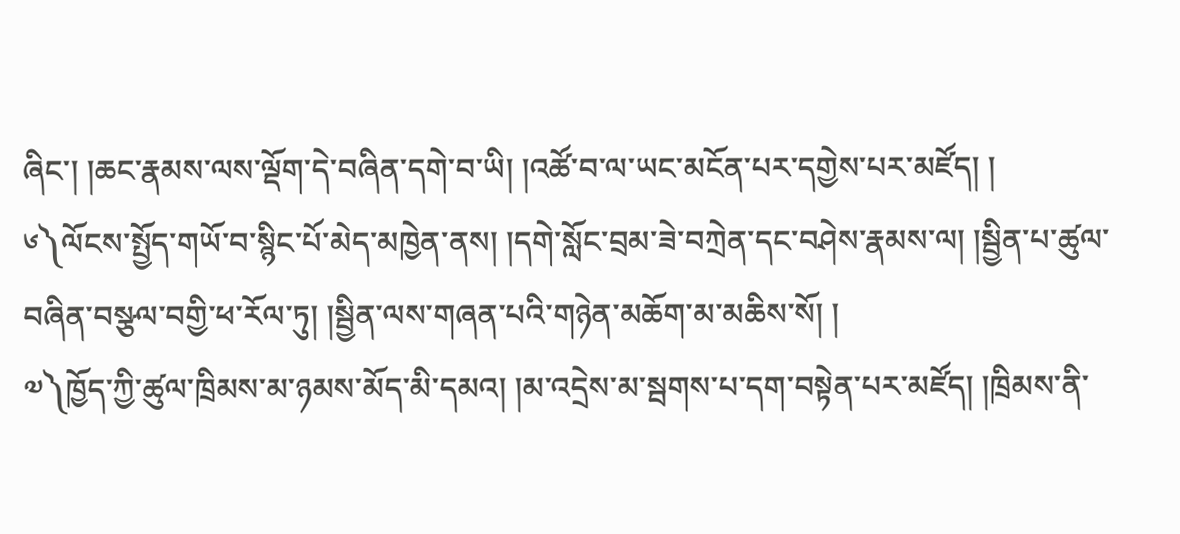ཞིང་། །ཆང་རྣམས་ལས་ལྡོག་དེ་བཞིན་དགེ་བ་ཡི། །འཚོ་བ་ལ་ཡང་མངོན་པར་དགྱེས་པར་མཛོད། །
༦༽ལོངས་སྤྱོད་གཡོ་བ་སྙིང་པོ་མེད་མཁྱེན་ནས། །དགེ་སློང་བྲམ་ཟེ་བཀྲེན་དང་བཤེས་རྣམས་ལ། །སྦྱིན་པ་ཚུལ་བཞིན་བསྩལ་བགྱི་ཕ་རོལ་ཏུ། །སྦྱིན་ལས་གཞན་པའི་གཉེན་མཆོག་མ་མཆིས་སོ། །
༧༽ཁྱོད་ཀྱི་ཚུལ་ཁྲིམས་མ་ཉམས་མོད་མི་དམའ། །མ་འདྲེས་མ་སྦགས་པ་དག་བསྟེན་པར་མཛོད། །ཁྲིམས་ནི་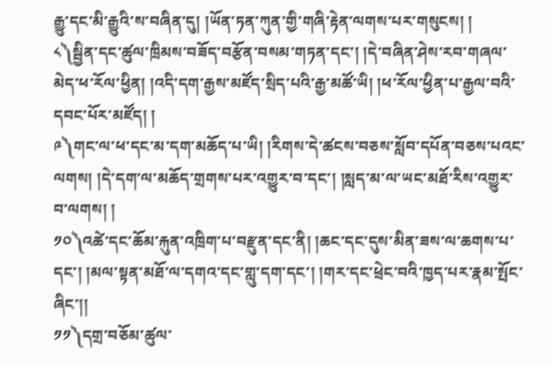རྒྱུ་དང་མི་རྒྱུའི་ས་བཞིན་དུ། །ཡོན་ཏན་ཀུན་གྱི་གཞི་རྟེན་ལགས་པར་གསུངས། །
༨༽སྦྱིན་དང་ཚུལ་ཁྲིམས་བཟོད་བརྩོན་བསམ་གཏན་དང་། །དེ་བཞིན་ཤེས་རབ་གཞལ་མེད་ཕ་རོལ་ཕྱིན། །འདི་དག་རྒྱས་མཛོད་སྲིད་པའི་རྒྱ་མཚོ་ཡི། །ཕ་རོལ་ཕྱིན་པ་རྒྱལ་བའི་དབང་པོར་མཛོད། །
༩༽གང་ལ་ཕ་དང་མ་དག་མཆོད་པ་ཡི། །རིགས་དེ་ཚངས་བཅས་སློབ་དཔོན་བཅས་པའང་ལགས། །དེ་དག་ལ་མཆོད་གྲགས་པར་འགྱུར་བ་དང་། །སླད་མ་ལ་ཡང་མཐོ་རིས་འགྱུར་བ་ལགས། །
༡༠༽འཚེ་དང་ཆོམ་རྐུན་འཁྲིག་པ་བརྫུན་དང་ནི། །ཆང་དང་དུས་མིན་ཟས་ལ་ཆགས་པ་དང་། །མལ་སྟན་མཐོ་ལ་དགའ་དང་གླུ་དག་དང་། །གར་དང་ཕྲེང་བའི་ཁྱད་པར་རྣམ་སྤོང་ཞིང་།།
༡༡༽དགྲ་བཅོམ་ཚུལ་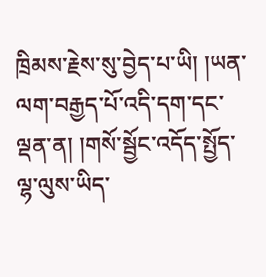ཁྲིམས་རྗེས་སུ་བྱེད་པ་ཡི། །ཡན་ལག་བརྒྱད་པོ་འདི་དག་དང་ལྡན་ན། །གསོ་སྦྱོང་འདོད་སྤྱོད་ལྷ་ལུས་ཡིད་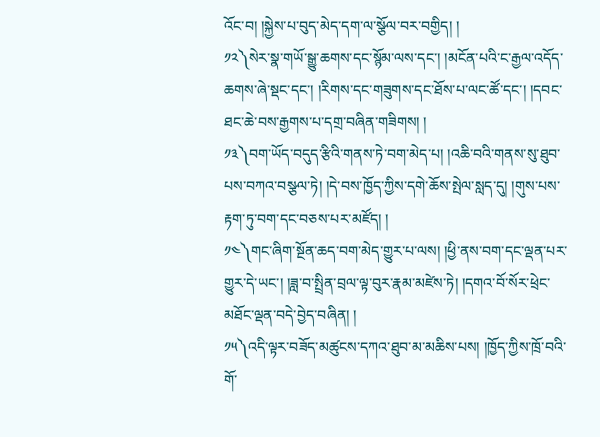འོང་བ། །སྐྱེས་པ་བུད་མེད་དག་ལ་སྩོལ་བར་བགྱིད། །
༡༢༽སེར་སྣ་གཡོ་སྒྱུ་ཆགས་དང་སྙོམ་ལས་དང་། །མངོན་པའི་ང་རྒྱལ་འདོད་ཆགས་ཞེ་སྡང་དང་། །རིགས་དང་གཟུགས་དང་ཐོས་པ་ལང་ཚོ་དང་། །དབང་ཐང་ཆེ་བས་རྒྱགས་པ་དགྲ་བཞིན་གཟིགས། །
༡༣༽བག་ཡོད་བདུད་རྩིའི་གནས་ཏེ་བག་མེད་པ། །འཆི་བའི་གནས་སུ་ཐུབ་པས་བཀའ་བསྩལ་ཏེ། །དེ་བས་ཁྱོད་ཀྱིས་དགེ་ཆོས་སྤེལ་སླད་དུ། །གུས་པས་རྟག་ཏུ་བག་དང་བཅས་པར་མཛོད། །
༡༤༽གང་ཞིག་སྔོན་ཆད་བག་མེད་གྱུར་པ་ལས། །ཕྱི་ནས་བག་དང་ལྡན་པར་གྱུར་དེ་ཡང་། །ཟླ་བ་སྤྲིན་བྲལ་ལྟ་བུར་རྣམ་མཛེས་ཏེ། །དགའ་བོ་སོར་ཕྲེང་མཐོང་ལྡན་བདེ་བྱེད་བཞིན། །
༡༥༽འདི་ལྟར་བཟོད་མཚུངས་དཀའ་ཐུབ་མ་མཆིས་པས། །ཁྱོད་ཀྱིས་ཁྲོ་བའི་གོ་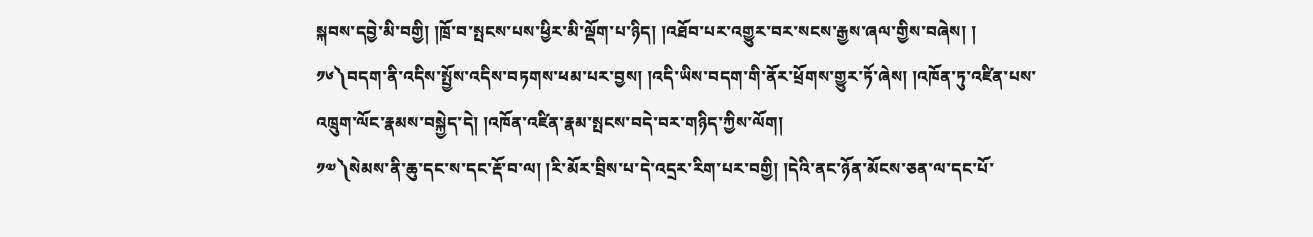སྐབས་དབྱེ་མི་བགྱི། །ཁྲོ་བ་སྤངས་པས་ཕྱིར་མི་ལྡོག་པ་ཉིད། །འཐོབ་པར་འགྱུར་བར་སངས་རྒྱས་ཞལ་གྱིས་བཞེས། །
༡༦༽བདག་ནི་འདིས་སྤྱོས་འདིས་བཏགས་ཕམ་པར་བྱས། །འདི་ཡིས་བདག་གི་ནོར་ཕྲོགས་གྱུར་ཏོ་ཞེས། །འཁོན་ཏུ་འཛིན་པས་འཁྲུག་ལོང་རྣམས་བསྐྱེད་དེ། །འཁོན་འཛིན་རྣམ་སྤངས་བདེ་བར་གཉིད་ཀྱིས་ལོག།
༡༧༽སེམས་ནི་ཆུ་དང་ས་དང་རྡོ་བ་ལ། །རི་མོར་བྲིས་པ་དེ་འདྲར་རིག་པར་བགྱི། །དེའི་ནང་ཉོན་མོངས་ཅན་ལ་དང་པོ་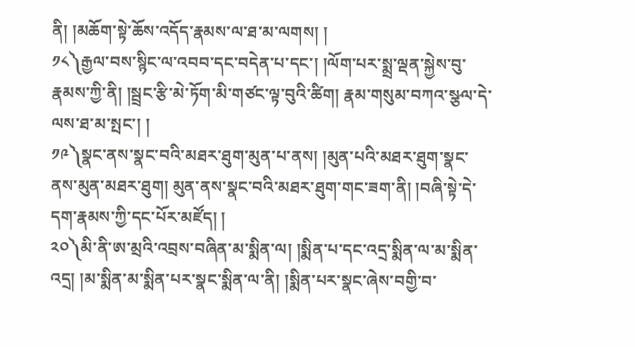ནི། །མཆོག་སྟེ་ཆོས་འདོད་རྣམས་ལ་ཐ་མ་ལགས། །
༡༨༽རྒྱལ་བས་སྙིང་ལ་འབབ་དང་བདེན་པ་དང་། །ལོག་པར་སྨྲ་ལྡན་སྐྱེས་བུ་རྣམས་ཀྱི་ནི། །སྦྲང་རྩི་མེ་ཏོག་མི་གཙང་ལྟ་བུའི་ཚིག། རྣམ་གསུམ་བཀའ་སྩལ་དེ་ལས་ཐ་མ་སྤང་། །
༡༩༽སྣང་ནས་སྣང་བའི་མཐར་ཐུག་མུན་པ་ནས། །མུན་པའི་མཐར་ཐུག་སྣང་ནས་མུན་མཐར་ཐུག། མུན་ནས་སྣང་བའི་མཐར་ཐུག་གང་ཟག་ནི། །བཞི་སྟེ་དེ་དག་རྣམས་ཀྱི་དང་པོར་མཛོད། །
༢༠༽མི་ནི་ཨ་མྲའི་འབྲས་བཞིན་མ་སྨིན་ལ། །སྨིན་པ་དང་འདྲ་སྨིན་ལ་མ་སྨིན་འདྲ། །མ་སྨིན་མ་སྨིན་པར་སྣང་སྨིན་ལ་ནི། །སྨིན་པར་སྣང་ཞེས་བགྱི་བ་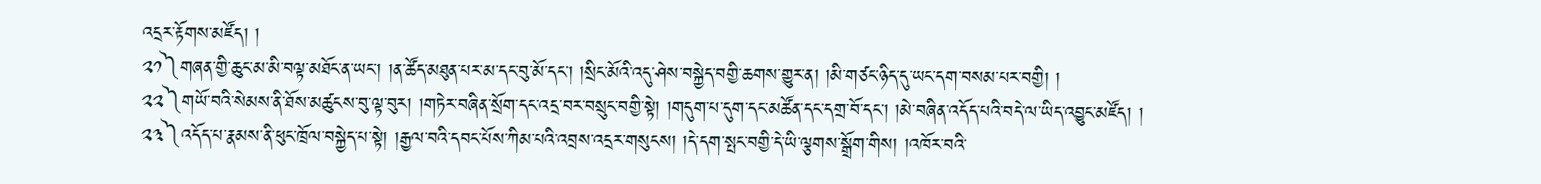འདྲར་རྟོགས་མཛོད། །
༢༡༽གཞན་གྱི་ཆུང་མ་མི་བལྟ་མཐོང་ན་ཡང་། །ན་ཚོད་མཐུན་པར་མ་དང་བུ་མོ་དང་། །སྲིང་མོའི་འདུ་ཤེས་བསྐྱེད་བགྱི་ཆགས་གྱུར་ན། །མི་གཙང་ཉིད་དུ་ཡང་དག་བསམ་པར་བགྱི། །
༢༢༽གཡོ་བའི་སེམས་ནི་ཐོས་མཚུངས་བུ་ལྟ་བུར། །གཏེར་བཞིན་སྲོག་དང་འདྲ་བར་བསྲུང་བགྱི་སྟེ། །གདུག་པ་དུག་དང་མཚོན་དང་དགྲ་བོ་དང་། །མེ་བཞིན་འདོད་པའི་བདེ་ལ་ཡིད་འབྱུང་མཛོད། །
༢༣༽འདོད་པ་རྣམས་ནི་ཕུང་ཁྲོལ་བསྐྱེད་པ་སྟེ། །རྒྱལ་བའི་དབང་པོས་ཀིམ་པའི་འབྲས་འདྲར་གསུངས། །དེ་དག་སྤང་བགྱི་དེ་ཡི་ལྕགས་སྒྲོག་གིས། །འཁོར་བའི་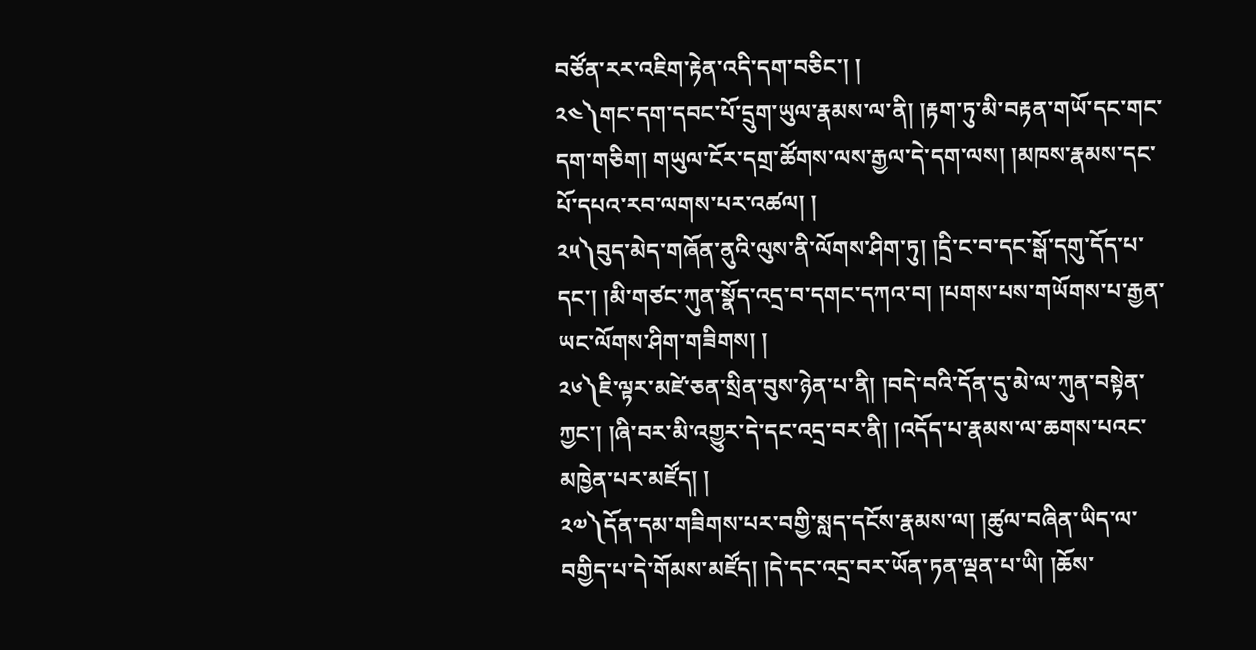བཙོན་རར་འཇིག་རྟེན་འདི་དག་བཅིང་། །
༢༤༽གང་དག་དབང་པོ་དྲུག་ཡུལ་རྣམས་ལ་ནི། །རྟག་ཏུ་མི་བརྟན་གཡོ་དང་གང་དག་གཅིག། གཡུལ་ངོར་དགྲ་ཚོགས་ལས་རྒྱལ་དེ་དག་ལས། །མཁས་རྣམས་དང་པོ་དཔའ་རབ་ལགས་པར་འཚལ། །
༢༥༽བུད་མེད་གཞོན་ནུའི་ལུས་ནི་ལོགས་ཤིག་ཏུ། །དྲི་ང་བ་དང་སྒོ་དགུ་དོད་པ་དང་། །མི་གཙང་ཀུན་སྣོད་འདྲ་བ་དགང་དཀའ་བ། །པགས་པས་གཡོགས་པ་རྒྱན་ཡང་ལོགས་ཤིག་གཟིགས། །
༢༦༽ཇི་ལྟར་མཛེ་ཅན་སྲིན་བུས་ཉེན་པ་ནི། །བདེ་བའི་དོན་དུ་མེ་ལ་ཀུན་བསྟེན་ཀྱང་། །ཞི་བར་མི་འགྱུར་དེ་དང་འདྲ་བར་ནི། །འདོད་པ་རྣམས་ལ་ཆགས་པའང་མཁྱེན་པར་མཛོད། །
༢༧༽དོན་དམ་གཟིགས་པར་བགྱི་སླད་དངོས་རྣམས་ལ། །ཚུལ་བཞིན་ཡིད་ལ་བགྱིད་པ་དེ་གོམས་མཛོད། །དེ་དང་འདྲ་བར་ཡོན་ཏན་ལྡན་པ་ཡི། །ཆོས་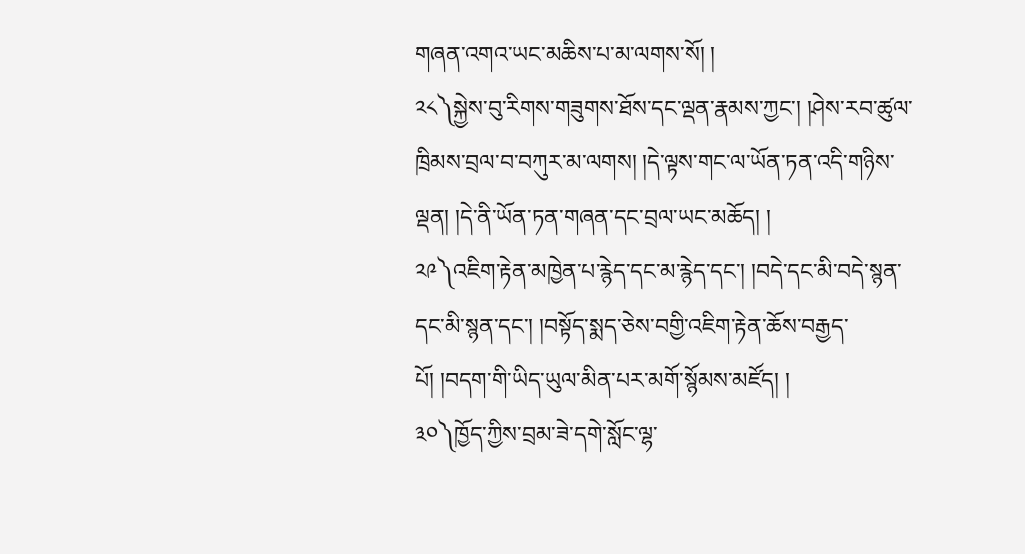གཞན་འགའ་ཡང་མཆིས་པ་མ་ལགས་སོ། །
༢༨༽སྐྱེས་བུ་རིགས་གཟུགས་ཐོས་དང་ལྡན་རྣམས་ཀྱང་། །ཤེས་རབ་ཚུལ་ཁྲིམས་བྲལ་བ་བཀུར་མ་ལགས། །དེ་ལྟས་གང་ལ་ཡོན་ཏན་འདི་གཉིས་ལྡན། །དེ་ནི་ཡོན་ཏན་གཞན་དང་བྲལ་ཡང་མཆོད། །
༢༩༽འཇིག་རྟེན་མཁྱེན་པ་རྙེད་དང་མ་རྙེད་དང་། །བདེ་དང་མི་བདེ་སྙན་དང་མི་སྙན་དང་། །བསྟོད་སྨད་ཅེས་བགྱི་འཇིག་རྟེན་ཆོས་བརྒྱད་པོ། །བདག་གི་ཡིད་ཡུལ་མིན་པར་མགོ་སྙོམས་མཛོད། །
༣༠༽ཁྱོད་ཀྱིས་བྲམ་ཟེ་དགེ་སློང་ལྷ་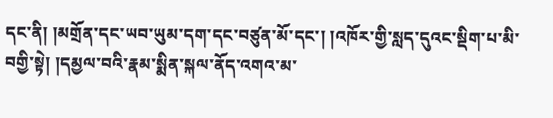དང་ནི། །མགྲོན་དང་ཡབ་ཡུམ་དག་དང་བཙུན་མོ་དང་། །འཁོར་གྱི་སླད་དུའང་སྡིག་པ་མི་བགྱི་སྟེ། །དམྱལ་བའི་རྣམ་སྨིན་སྐལ་ནོད་འགའ་མ་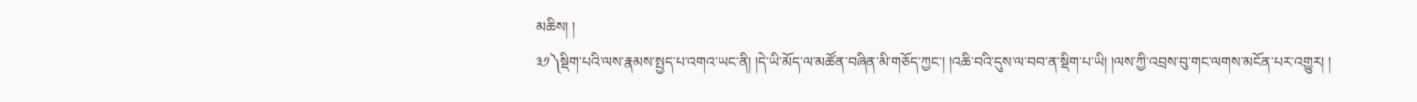མཆིས། །
༣༡༽སྡིག་པའི་ལས་རྣམས་སྤྱད་པ་འགའ་ཡང་ནི། །དེ་ཡི་མོད་ལ་མཚོན་བཞིན་མི་གཅོད་ཀྱང་། །འཆི་བའི་དུས་ལ་བབ་ན་སྡིག་པ་ཡི། །ལས་ཀྱི་འབྲས་བུ་གང་ལགས་མངོན་པར་འགྱུར། །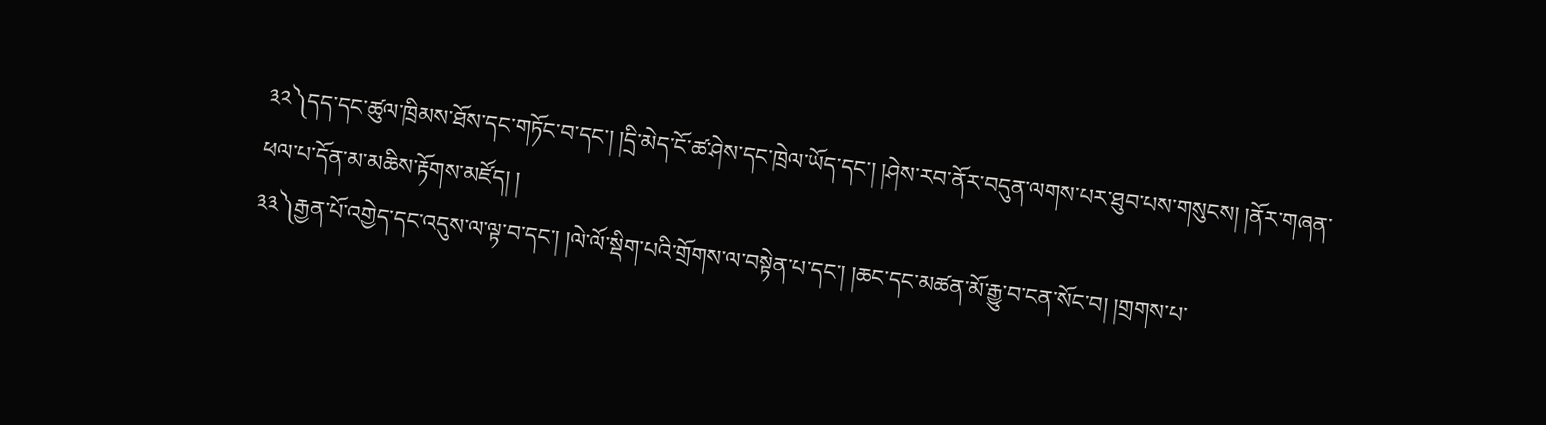༣༢༽དད་དང་ཚུལ་ཁྲིམས་ཐོས་དང་གཏོང་བ་དང་། །དྲི་མེད་ངོ་ཚ་ཤེས་དང་ཁྲེལ་ཡོད་དང་། །ཤེས་རབ་ནོར་བདུན་ལགས་པར་ཐུབ་པས་གསུངས། །ནོར་གཞན་ཕལ་པ་དོན་མ་མཆིས་རྟོགས་མཛོད། །
༣༣༽རྒྱན་པོ་འགྱེད་དང་འདུས་ལ་ལྟ་བ་དང་། །ལེ་ལོ་སྡིག་པའི་གྲོགས་ལ་བསྟེན་པ་དང་། །ཆང་དང་མཚན་མོ་རྒྱུ་བ་ངན་སོང་བ། །གྲགས་པ་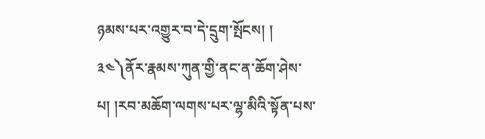ཉམས་པར་འགྱུར་བ་དེ་དྲུག་སྤོངས། །
༣༤༽ནོར་རྣམས་ཀུན་གྱི་ནང་ན་ཆོག་ཤེས་པ། །རབ་མཆོག་ལགས་པར་ལྷ་མིའི་སྟོན་པས་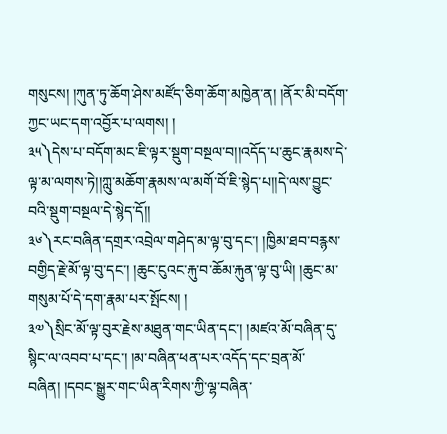གསུངས། །ཀུན་ཏུ་ཆོག་ཤེས་མཛོད་ཅིག་ཆོག་མཁྱེན་ན། །ནོར་མི་བདོག་ཀྱང་ཡང་དག་འབྱོར་པ་ལགས། །
༣༥༽དེས་པ་བདོག་མང་ཇི་ལྟར་སྡུག་བསྔལ་བ།།འདོད་པ་ཆུང་རྣམས་དེ་ལྟ་མ་ལགས་ཏེ།།ཀླུ་མཆོག་རྣམས་ལ་མགོ་བོ་ཇི་སྙེད་པ།།དེ་ལས་བྱུང་བའི་སྡུག་བསྔལ་དེ་སྙེད་དོ།།
༣༦༽རང་བཞིན་དགྲར་འབྲེལ་གཤེད་མ་ལྟ་བུ་དང་། །ཁྱིམ་ཐབ་བརྙས་བགྱིད་རྗེ་མོ་ལྟ་བུ་དང་། །ཆུང་ངུའང་རྐུ་བ་ཆོམ་རྐུན་ལྟ་བུ་ཡི། །ཆུང་མ་གསུམ་པོ་དེ་དག་རྣམ་པར་སྤོངས། །
༣༧༽སྲིང་མོ་ལྟ་བུར་རྗེས་མཐུན་གང་ཡིན་དང་། །མཛའ་མོ་བཞིན་དུ་སྙིང་ལ་འབབ་པ་དང་། །མ་བཞིན་ཕན་པར་འདོད་དང་བྲན་མོ་བཞིན། །དབང་སྒྱུར་གང་ཡིན་རིགས་ཀྱི་ལྷ་བཞིན་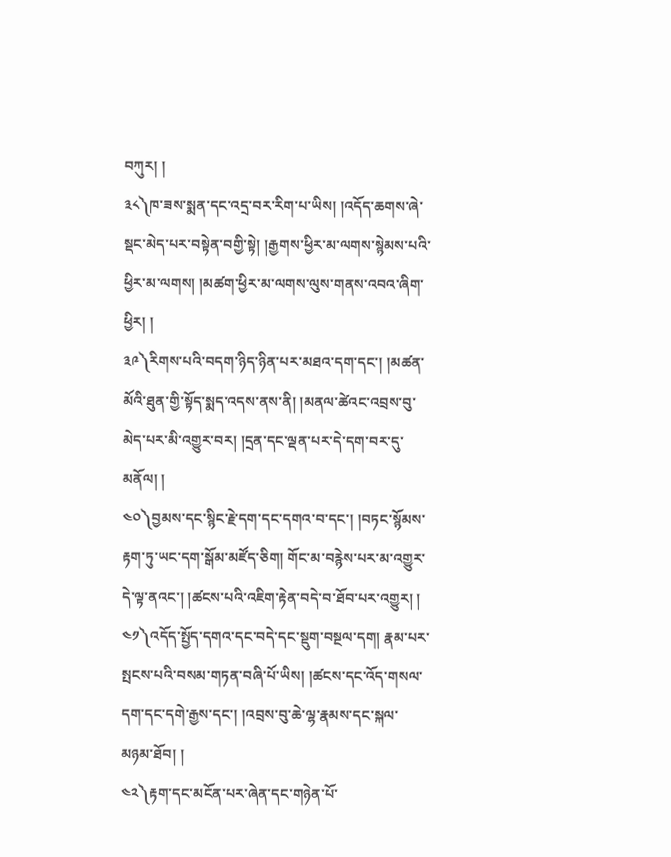བཀུར། །
༣༨༽ཁ་ཟས་སྨན་དང་འདྲ་བར་རིག་པ་ཡིས། །འདོད་ཆགས་ཞེ་སྡང་མེད་པར་བསྟེན་བགྱི་སྟེ། །རྒྱགས་ཕྱིར་མ་ལགས་སྙེམས་པའི་ཕྱིར་མ་ལགས། །མཚག་ཕྱིར་མ་ལགས་ལུས་གནས་འབའ་ཞིག་ཕྱིར། །
༣༩༽རིགས་པའི་བདག་ཉིད་ཉིན་པར་མཐའ་དག་དང་། །མཚན་མོའི་ཐུན་གྱི་སྟོད་སྨད་འདས་ནས་ནི། །མནལ་ཚེའང་འབྲས་བུ་མེད་པར་མི་འགྱུར་བར། །དྲན་དང་ལྡན་པར་དེ་དག་བར་དུ་མནོལ། །
༤༠༽བྱམས་དང་སྙིང་རྗེ་དག་དང་དགའ་བ་དང་། །བཏང་སྙོམས་རྟག་ཏུ་ཡང་དག་སྒོམ་མཛོད་ཅིག། གོང་མ་བརྙེས་པར་མ་འགྱུར་དེ་ལྟ་ནའང་། །ཚངས་པའི་འཇིག་རྟེན་བདེ་བ་ཐོབ་པར་འགྱུར། །
༤༡༽འདོད་སྤྱོད་དགའ་དང་བདེ་དང་སྡུག་བསྔལ་དག། རྣམ་པར་སྤངས་པའི་བསམ་གཏན་བཞི་པོ་ཡིས། །ཚངས་དང་འོད་གསལ་དག་དང་དགེ་རྒྱས་དང་། །འབྲས་བུ་ཆེ་ལྷ་རྣམས་དང་སྐལ་མཉམ་ཐོབ། །
༤༢༽རྟག་དང་མངོན་པར་ཞེན་དང་གཉེན་པོ་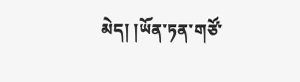མེད། །ཡོན་ཏན་གཙོ་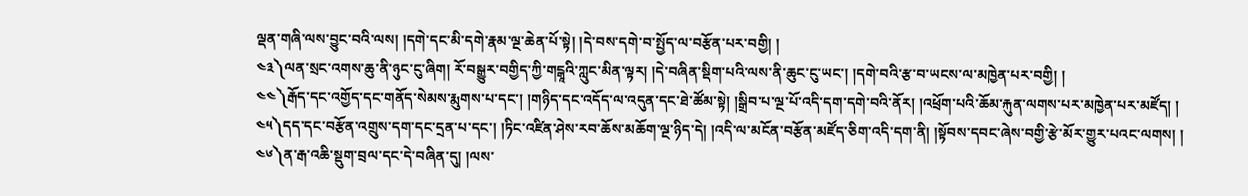ལྡན་གཞི་ལས་བྱུང་བའི་ལས། །དགེ་དང་མི་དགེ་རྣམ་ལྔ་ཆེན་པོ་སྟེ། །དེ་བས་དགེ་བ་སྤྱོད་ལ་བརྩོན་པར་བགྱི། །
༤༣༽ལན་སྲང་འགས་ཆུ་ནི་ཉུང་ངུ་ཞིག། རོ་བསྒྱུར་བགྱིད་ཀྱི་གངྒཱའི་ཀླུང་མིན་ལྟར། །དེ་བཞིན་སྡིག་པའི་ལས་ནི་ཆུང་ངུ་ཡང་། །དགེ་བའི་རྩ་བ་ཡངས་ལ་མཁྱེན་པར་བགྱི། །
༤༤༽རྒོད་དང་འགྱོད་དང་གནོད་སེམས་རྨུགས་པ་དང་། །གཉིད་དང་འདོད་ལ་འདུན་དང་ཐེ་ཚོམ་སྟེ། །སྒྲིབ་པ་ལྔ་པོ་འདི་དག་དགེ་བའི་ནོར། །འཕྲོག་པའི་ཆོམ་རྐུན་ལགས་པར་མཁྱེན་པར་མཛོད། །
༤༥༽དད་དང་བརྩོན་འགྲུས་དག་དང་དྲན་པ་དང་། །ཏིང་འཛིན་ཤེས་རབ་ཆོས་མཆོག་ལྔ་ཉིད་དེ། །འདི་ལ་མངོན་བརྩོན་མཛོད་ཅིག་འདི་དག་ནི། །སྟོབས་དབང་ཞེས་བགྱི་རྩེ་མོར་གྱུར་པའང་ལགས། །
༤༦༽ན་རྒ་འཆི་སྡུག་བྲལ་དང་དེ་བཞིན་དུ། །ལས་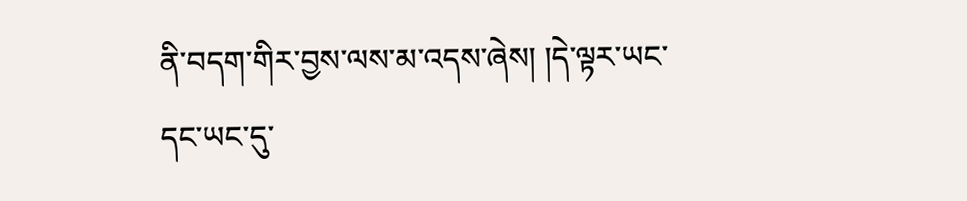ནི་བདག་གིར་བྱས་ལས་མ་འདས་ཞེས། །དེ་ལྟར་ཡང་དང་ཡང་དུ་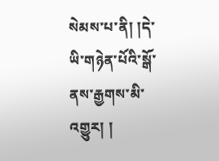སེམས་པ་ནི། །དེ་ཡི་གཉེན་པོའི་སྒོ་ནས་རྒྱགས་མི་འགྱུར། །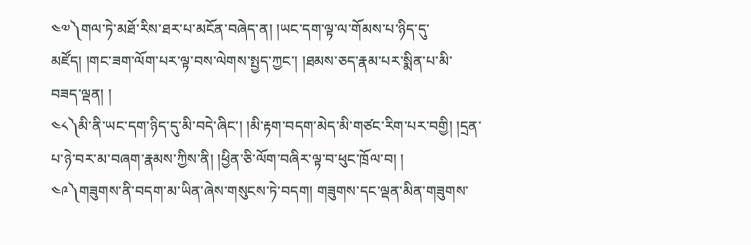༤༧༽གལ་ཏེ་མཐོ་རིས་ཐར་པ་མངོན་བཞེད་ན། །ཡང་དག་ལྟ་ལ་གོམས་པ་ཉིད་དུ་མཛོད། །གང་ཟག་ལོག་པར་ལྟ་བས་ལེགས་སྤྱད་ཀྱང་། །ཐམས་ཅད་རྣམ་པར་སྨིན་པ་མི་བཟད་ལྡན། །
༤༨༽མི་ནི་ཡང་དག་ཉིད་དུ་མི་བདེ་ཞིང་། །མི་རྟག་བདག་མེད་མི་གཙང་རིག་པར་བགྱི། །དྲན་པ་ཉེ་བར་མ་བཞག་རྣམས་ཀྱིས་ནི། །ཕྱིན་ཅི་ལོག་བཞིར་ལྟ་བ་ཕུང་ཁྲོལ་བ། །
༤༩༽གཟུགས་ནི་བདག་མ་ཡིན་ཞེས་གསུངས་ཏེ་བདག། གཟུགས་དང་ལྡན་མིན་གཟུགས་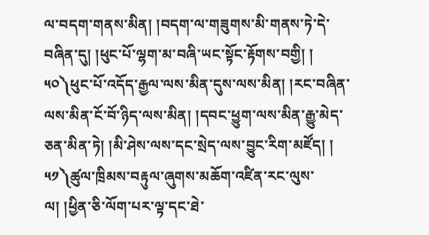ལ་བདག་གནས་མིན། །བདག་ལ་གཟུགས་མི་གནས་ཏེ་དེ་བཞིན་དུ། །ཕུང་པོ་ལྷག་མ་བཞི་ཡང་སྟོང་རྟོགས་བགྱི། །
༥༠༽ཕུང་པོ་འདོད་རྒྱལ་ལས་མིན་དུས་ལས་མིན། །རང་བཞིན་ལས་མིན་ངོ་བོ་ཉིད་ལས་མིན། །དབང་ཕྱུག་ལས་མིན་རྒྱུ་མེད་ཅན་མིན་ཏེ། །མི་ཤེས་ལས་དང་སྲེད་ལས་བྱུང་རིག་མཛོད། །
༥༡༽ཚུལ་ཁྲིམས་བརྟུལ་ཞུགས་མཆོག་འཛིན་རང་ལུས་ལ། །ཕྱིན་ཅི་ལོག་པར་ལྟ་དང་ཐེ་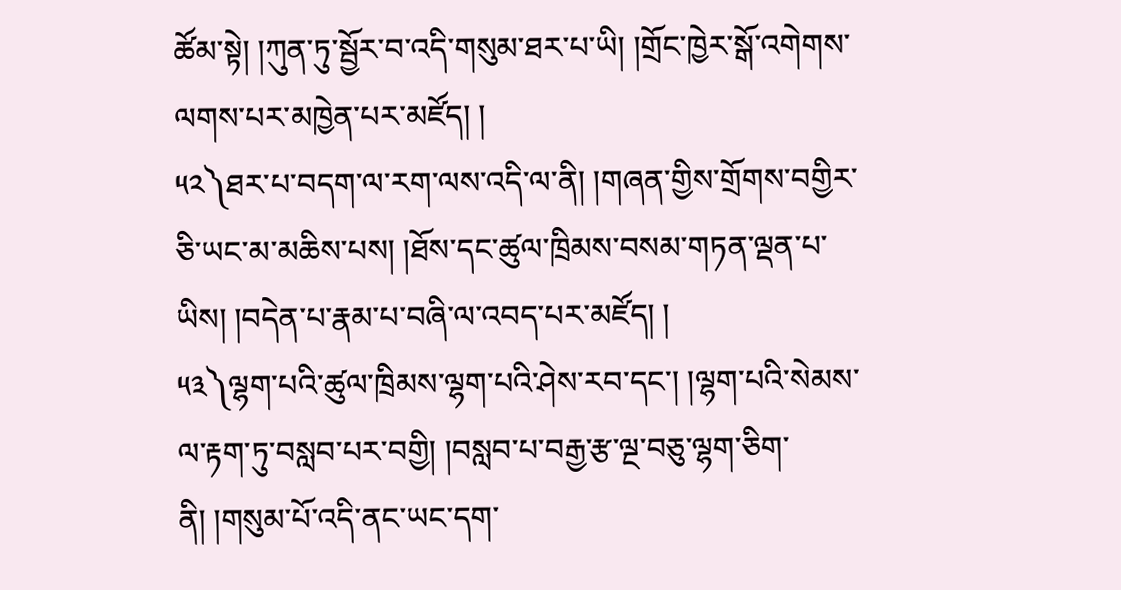ཚོམ་སྟེ། །ཀུན་ཏུ་སྦྱོར་བ་འདི་གསུམ་ཐར་པ་ཡི། །གྲོང་ཁྱེར་སྒོ་འགེགས་ལགས་པར་མཁྱེན་པར་མཛོད། །
༥༢༽ཐར་པ་བདག་ལ་རག་ལས་འདི་ལ་ནི། །གཞན་གྱིས་གྲོགས་བགྱིར་ཅི་ཡང་མ་མཆིས་པས། །ཐོས་དང་ཚུལ་ཁྲིམས་བསམ་གཏན་ལྡན་པ་ཡིས། །བདེན་པ་རྣམ་པ་བཞི་ལ་འབད་པར་མཛོད། །
༥༣༽ལྷག་པའི་ཚུལ་ཁྲིམས་ལྷག་པའི་ཤེས་རབ་དང་། །ལྷག་པའི་སེམས་ལ་རྟག་ཏུ་བསླབ་པར་བགྱི། །བསླབ་པ་བརྒྱ་རྩ་ལྔ་བཅུ་ལྷག་ཅིག་ནི། །གསུམ་པོ་འདི་ནང་ཡང་དག་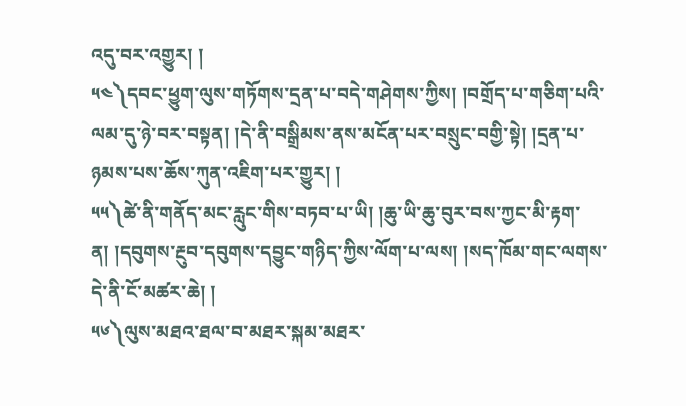འདུ་བར་འགྱུར། །
༥༤༽དབང་ཕྱུག་ལུས་གཏོགས་དྲན་པ་བདེ་གཤེགས་ཀྱིས། །བགྲོད་པ་གཅིག་པའི་ལམ་དུ་ཉེ་བར་བསྟན། །དེ་ནི་བསྒྲིམས་ནས་མངོན་པར་བསྲུང་བགྱི་སྟེ། །དྲན་པ་ཉམས་པས་ཆོས་ཀུན་འཇིག་པར་གྱུར། །
༥༥༽ཚེ་ནི་གནོད་མང་རླུང་གིས་བཏབ་པ་ཡི། །ཆུ་ཡི་ཆུ་བུར་བས་ཀྱང་མི་རྟག་ན། །དབུགས་རྔུབ་དབུགས་དབྱུང་གཉིད་ཀྱིས་ལོག་པ་ལས། །སད་ཁོམ་གང་ལགས་དེ་ནི་ངོ་མཚར་ཆེ། །
༥༦༽ལུས་མཐའ་ཐལ་བ་མཐར་སྐམ་མཐར་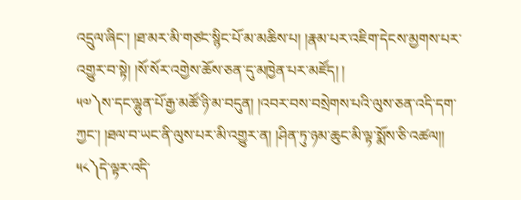འདྲུལ་ཞིང་། །ཐ་མར་མི་གཙང་སྙིང་པོ་མ་མཆིས་པ། །རྣམ་པར་འཇིག་དེངས་མྱགས་པར་འགྱུར་བ་སྟེ། །སོ་སོར་འགྱེས་ཆོས་ཅན་དུ་མཁྱེན་པར་མཛོད། །
༥༧༽ས་དང་ལྷུན་པོ་རྒྱ་མཚོ་ཉི་མ་བདུན། །འབར་བས་བསྲེགས་པའི་ལུས་ཅན་འདི་དག་ཀྱང་། །ཐལ་བ་ཡང་ནི་ལུས་པར་མི་འགྱུར་ན། །ཤིན་ཏུ་ཉམ་ཆུང་མི་ལྟ་སྨོས་ཅི་འཚལ།།
༥༨༽དེ་ལྟར་འདི་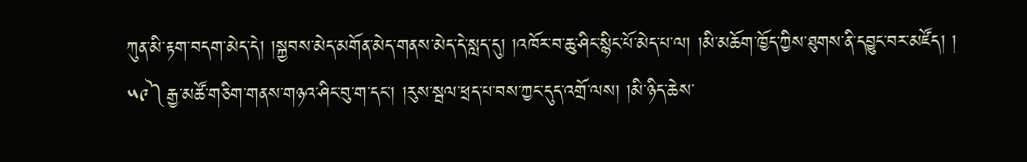ཀུན་མི་རྟག་བདག་མེད་དེ། །སྐྱབས་མེད་མགོན་མེད་གནས་མེད་དེ་སླད་དུ། །འཁོར་བ་ཆུ་ཤིང་སྙིང་པོ་མེད་པ་ལ། །མི་མཆོག་ཁྱོད་ཀྱིས་ཐུགས་ནི་དབྱུང་བར་མཛོད། །
༥༩༽རྒྱ་མཚོ་གཅིག་གནས་གཉའ་ཤིང་བུ་ག་དང་། །རུས་སྦལ་ཕྲད་པ་བས་ཀྱང་དུད་འགྲོ་ལས། །མི་ཉིད་ཆེས་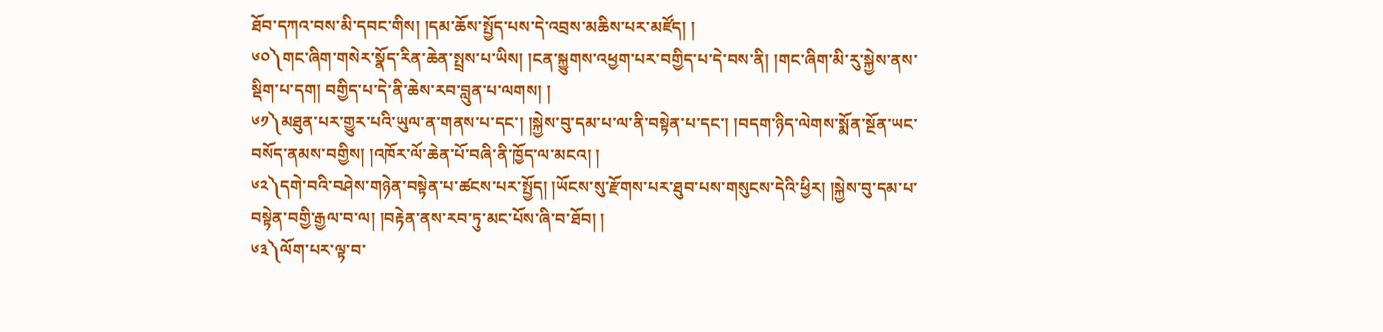ཐོབ་དཀའ་བས་མི་དབང་གིས། །དམ་ཆོས་སྤྱོད་པས་དེ་འབྲས་མཆིས་པར་མཛོད། །
༦༠༽གང་ཞིག་གསེར་སྣོད་རིན་ཆེན་སྤྲས་པ་ཡིས། །ངན་སྐྱུགས་འཕྱག་པར་བགྱིད་པ་དེ་བས་ནི། །གང་ཞིག་མི་རུ་སྐྱེས་ནས་སྡིག་པ་དག། བགྱིད་པ་དེ་ནི་ཆེས་རབ་བླུན་པ་ལགས། །
༦༡༽མཐུན་པར་གྱུར་པའི་ཡུལ་ན་གནས་པ་དང་། །སྐྱེས་བུ་དམ་པ་ལ་ནི་བསྟེན་པ་དང་། །བདག་ཉིད་ལེགས་སྨོན་སྔོན་ཡང་བསོད་ནམས་བགྱིས། །འཁོར་ལོ་ཆེན་པོ་བཞི་ནི་ཁྱོད་ལ་མངའ། །
༦༢༽དགེ་བའི་བཤེས་གཉེན་བསྟེན་པ་ཚངས་པར་སྤྱོད། །ཡོངས་སུ་རྫོགས་པར་ཐུབ་པས་གསུངས་དེའི་ཕྱིར། །སྐྱེས་བུ་དམ་པ་བསྟེན་བགྱི་རྒྱལ་བ་ལ། །བརྟེན་ནས་རབ་ཏུ་མང་པོས་ཞི་བ་ཐོབ། །
༦༣༽ལོག་པར་ལྟ་བ་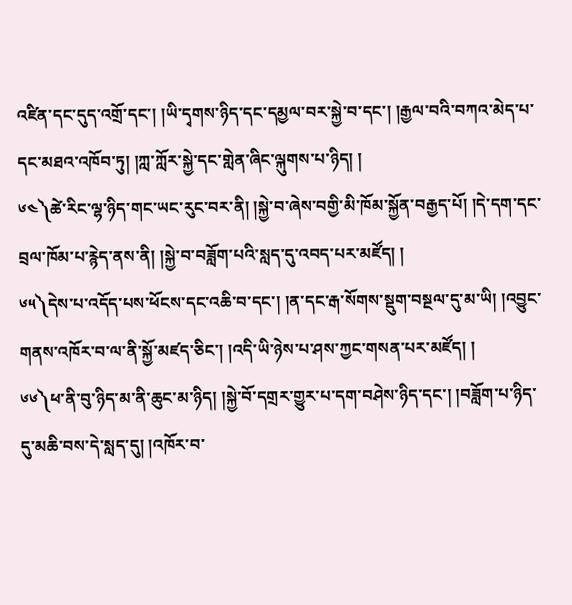འཛིན་དང་དུད་འགྲོ་དང་། །ཡི་དྭགས་ཉིད་དང་དམྱལ་བར་སྐྱེ་བ་དང་། །རྒྱལ་བའི་བཀའ་མེད་པ་དང་མཐའ་འཁོབ་ཏུ། །ཀླ་ཀློར་སྐྱེ་དང་གླེན་ཞིང་ལྐུགས་པ་ཉིད། །
༦༤༽ཚེ་རིང་ལྷ་ཉིད་གང་ཡང་རུང་བར་ནི། །སྐྱེ་བ་ཞེས་བགྱི་མི་ཁོམ་སྐྱོན་བརྒྱད་པོ། །དེ་དག་དང་བྲལ་ཁོམ་པ་རྙེད་ནས་ནི། །སྐྱེ་བ་བཟློག་པའི་སླད་དུ་འབད་པར་མཛོད། །
༦༥༽དེས་པ་འདོད་པས་ཕོངས་དང་འཆི་བ་དང་། །ན་དང་རྒ་སོགས་སྡུག་བསྔལ་དུ་མ་ཡི། །འབྱུང་གནས་འཁོར་བ་ལ་ནི་སྐྱོ་མཛད་ཅིང་། །འདི་ཡི་ཉེས་པ་ཤས་ཀྱང་གསན་པར་མཛོད། །
༦༦༽ཕ་ནི་བུ་ཉིད་མ་ནི་ཆུང་མ་ཉིད། །སྐྱེ་བོ་དགྲར་གྱུར་པ་དག་བཤེས་ཉིད་དང་། །བཟློག་པ་ཉིད་དུ་མཆི་བས་དེ་སླད་དུ། །འཁོར་བ་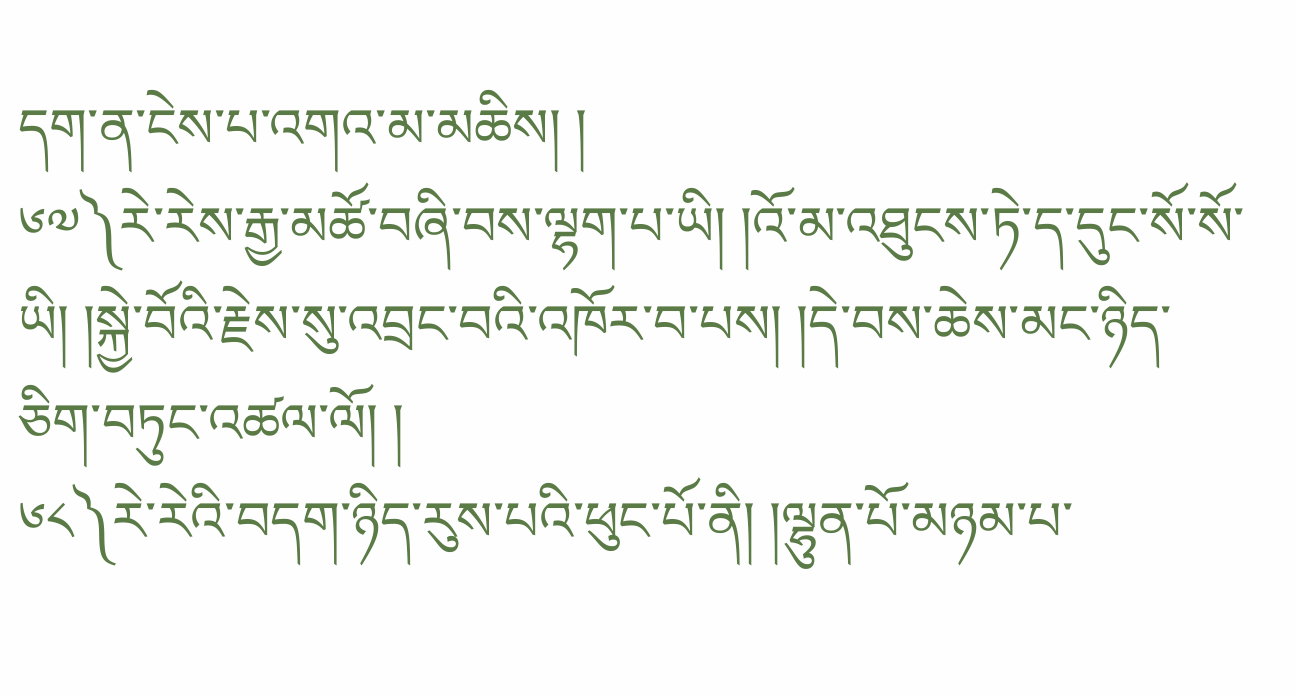དག་ན་ངེས་པ་འགའ་མ་མཆིས། །
༦༧༽རེ་རེས་རྒྱ་མཚོ་བཞི་བས་ལྷག་པ་ཡི། །འོ་མ་འཐུངས་ཏེ་ད་དུང་སོ་སོ་ཡི། །སྐྱེ་བོའི་རྗེས་སུ་འབྲང་བའི་འཁོར་བ་པས། །དེ་བས་ཆེས་མང་ཉིད་ཅིག་བཏུང་འཚལ་ལོ། །
༦༨༽རེ་རེའི་བདག་ཉིད་རུས་པའི་ཕུང་པོ་ནི། །ལྷུན་པོ་མཉམ་པ་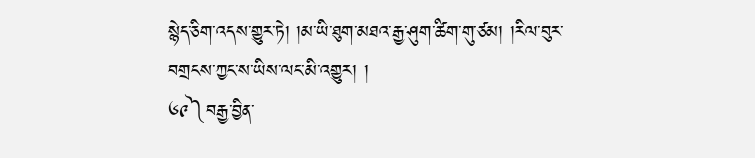སྙེད་ཅིག་འདས་གྱུར་ཏེ། །མ་ཡི་ཐུག་མཐའ་རྒྱ་ཤུག་ཚིག་གུ་ཙམ། །རིལ་བུར་བགྲངས་ཀྱང་ས་ཡིས་ལང་མི་འགྱུར། །
༦༩༽བརྒྱ་བྱིན་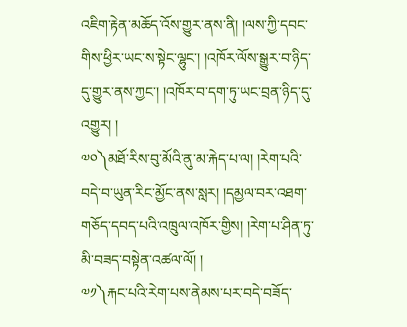འཇིག་རྟེན་མཆོད་འོས་གྱུར་ནས་ནི། །ལས་ཀྱི་དབང་གིས་ཕྱིར་ཡང་ས་སྟེང་ལྷུང་། །འཁོར་ལོས་སྒྱུར་བ་ཉིད་དུ་གྱུར་ནས་ཀྱང་། །འཁོར་བ་དག་ཏུ་ཡང་བྲན་ཉིད་དུ་འགྱུར། །
༧༠༽མཐོ་རིས་བུ་མོའི་ནུ་མ་རྐེད་པ་ལ། །རེག་པའི་བདེ་བ་ཡུན་རིང་མྱོང་ནས་སླར། །དམྱལ་བར་འཐག་གཅོད་དབད་པའི་འཁྲུལ་འཁོར་གྱིས། །རེག་པ་ཤིན་ཏུ་མི་བཟད་བསྟེན་འཚལ་ལོ། །
༧༡༽རྐང་པའི་རེག་པས་ནེམས་པར་བདེ་བཟོད་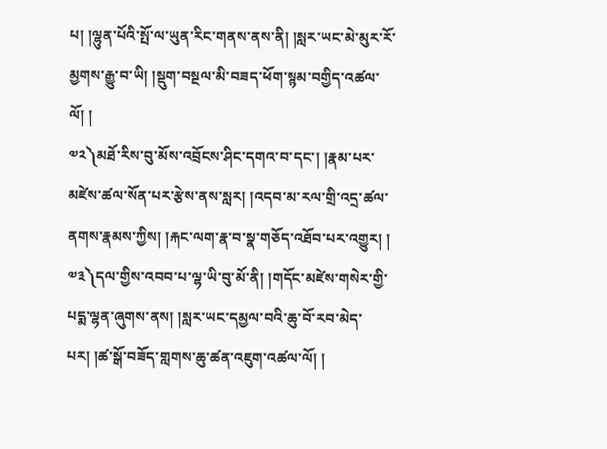པ། །ལྷུན་པོའི་སྤོ་ལ་ཡུན་རིང་གནས་ནས་ནི། །སླར་ཡང་མེ་མུར་རོ་མྱགས་རྒྱུ་བ་ཡི། །སྡུག་བསྔལ་མི་བཟད་ཕོག་སྙམ་བགྱིད་འཚལ་ལོ། །
༧༢༽མཐོ་རིས་བུ་མོས་འབྲོངས་ཤིང་དགའ་བ་དང་། །རྣམ་པར་མཛེས་ཚལ་སོན་པར་རྩེས་ནས་སླར། །འདབ་མ་རལ་གྲི་འདྲ་ཚལ་ནགས་རྣམས་ཀྱིས། །རྐང་ལག་རྣ་བ་སྣ་གཅོད་འཐོབ་པར་འགྱུར། །
༧༣༽དལ་གྱིས་འབབ་པ་ལྷ་ཡི་བུ་མོ་ནི། །གདོང་མཛེས་གསེར་གྱི་པདྨ་ལྷན་ཞུགས་ནས། །སླར་ཡང་དམྱལ་བའི་ཆུ་བོ་རབ་མེད་པར། །ཚ་སྒོ་བཟོད་གླགས་ཆུ་ཚན་འཇུག་འཚལ་ལོ། །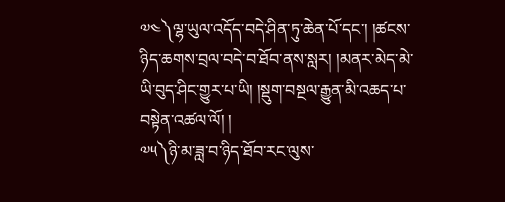༧༤༽ལྷ་ཡུལ་འདོད་བདེ་ཤིན་ཏུ་ཆེན་པོ་དང་། །ཚངས་ཉིད་ཆགས་བྲལ་བདེ་བ་ཐོབ་ནས་སླར། །མནར་མེད་མེ་ཡི་བུད་ཤིང་གྱུར་པ་ཡི། །སྡུག་བསྔལ་རྒྱུན་མི་འཆད་པ་བསྟེན་འཚལ་ལོ། །
༧༥༽ཉི་མ་ཟླ་བ་ཉིད་ཐོབ་རང་ལུས་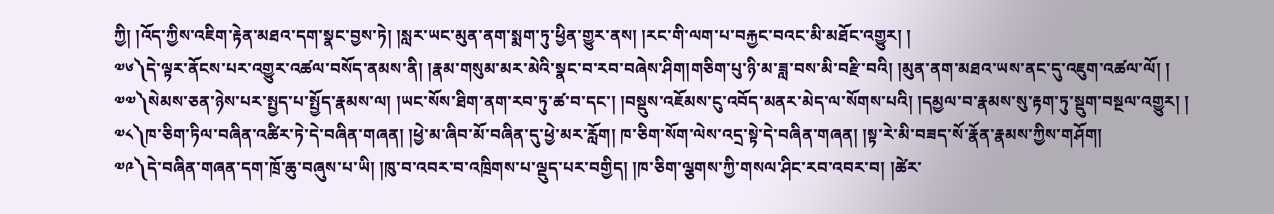ཀྱི། །འོད་ཀྱིས་འཇིག་རྟེན་མཐའ་དག་སྣང་བྱས་ཏེ། །སླར་ཡང་མུན་ནག་སྨག་ཏུ་ཕྱིན་གྱུར་ནས། །རང་གི་ལག་པ་བརྐྱང་བའང་མི་མཐོང་འགྱུར། །
༧༦༽དེ་ལྟར་ནོངས་པར་འགྱུར་འཚལ་བསོད་ནམས་ནི། །རྣམ་གསུམ་མར་མེའི་སྣང་བ་རབ་བཞེས་ཤིག།གཅིག་པུ་ཉི་མ་ཟླ་བས་མི་བརྫི་བའི། །མུན་ནག་མཐའ་ཡས་ནང་དུ་འཇུག་འཚལ་ལོ། །
༧༧༽སེམས་ཅན་ཉེས་པར་སྤྱད་པ་སྤྱོད་རྣམས་ལ། །ཡང་སོས་ཐིག་ནག་རབ་ཏུ་ཚ་བ་དང་། །བསྡུས་འཇོམས་ངུ་འབོད་མནར་མེད་ལ་སོགས་པའི། །དམྱལ་བ་རྣམས་སུ་རྟག་ཏུ་སྡུག་བསྔལ་འགྱུར། །
༧༨༽ཁ་ཅིག་ཏིལ་བཞིན་འཚིར་ཏེ་དེ་བཞིན་གཞན། །ཕྱེ་མ་ཞིབ་མོ་བཞིན་དུ་ཕྱེ་མར་རློག། ཁ་ཅིག་སོག་ལེས་འདྲ་སྟེ་དེ་བཞིན་གཞན། །སྟ་རེ་མི་བཟད་སོ་རྣོན་རྣམས་ཀྱིས་གཤོག།
༧༩༽དེ་བཞིན་གཞན་དག་ཁྲོ་ཆུ་བཞུས་པ་ཡི། །ཁུ་བ་འབར་བ་འཁྲིགས་པ་ལྡུད་པར་བགྱིད། །ཁ་ཅིག་ལྕགས་ཀྱི་གསལ་ཤིང་རབ་འབར་བ། །ཚེར་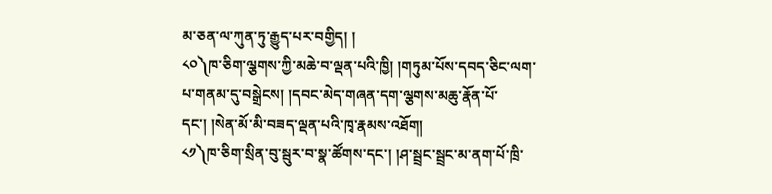མ་ཅན་ལ་ཀུན་ཏུ་རྒྱུད་པར་བགྱིད། །
༨༠༽ཁ་ཅིག་ལྕགས་ཀྱི་མཆེ་བ་ལྡན་པའི་ཁྱི། །གཏུམ་པོས་དབད་ཅིང་ལག་པ་གནམ་དུ་བསྒྲེངས། །དབང་མེད་གཞན་དག་ལྕགས་མཆུ་རྣོན་པོ་དང་། །སེན་མོ་མི་བཟད་ལྡན་པའི་ཁྭ་རྣམས་འཐོག།
༨༡༽ཁ་ཅིག་སྲིན་བུ་སྦུར་བ་སྣ་ཚོགས་དང་། །ཤ་སྦྲང་སྦྲང་མ་ནག་པོ་ཁྲི་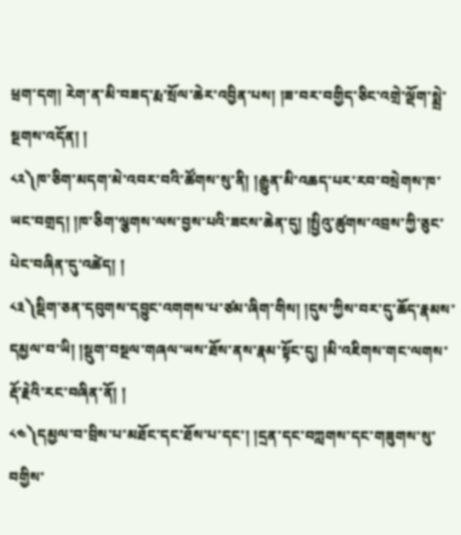ཕྲག་དག། རེག་ན་མི་བཟད་རྨ་སྲོལ་ཆེར་འབྱིན་པས། །ཟ་བར་བགྱིད་ཅིང་འགྲེ་ལྡོག་སྨྲེ་སྔགས་འདོན། །
༨༢༽ཁ་ཅིག་མདག་མེ་འབར་བའི་ཚོགས་སུ་ནི། །རྒྱུན་མི་འཆད་པར་རབ་བསྲེགས་ཁ་ཡང་བགྲད། །ཁ་ཅིག་ལྕགས་ལས་བྱས་པའི་ཟངས་ཆེན་དུ། །སྤྱིའུ་ཚུགས་འབྲས་ཀྱི་ཅུང་པེང་བཞིན་དུ་འཚེད། །
༨༣༽སྡིག་ཅན་དབུགས་དབྱུང་འགགས་པ་ཙམ་ཞིག་གིས། །དུས་ཀྱིས་བར་དུ་ཆོད་རྣམས་དམྱལ་བ་ཡི། །སྡུག་བསྔལ་གཞལ་ཡས་ཐོས་ནས་རྣམ་སྟོང་དུ། །མི་འཇིགས་གང་ལགས་རྡོ་རྗེའི་རང་བཞིན་ནོ། །
༨༤༽དམྱལ་བ་བྲིས་པ་མཐོང་དང་ཐོས་པ་དང་། །དྲན་དང་བཀླགས་དང་གཟུགས་སུ་བགྱིས་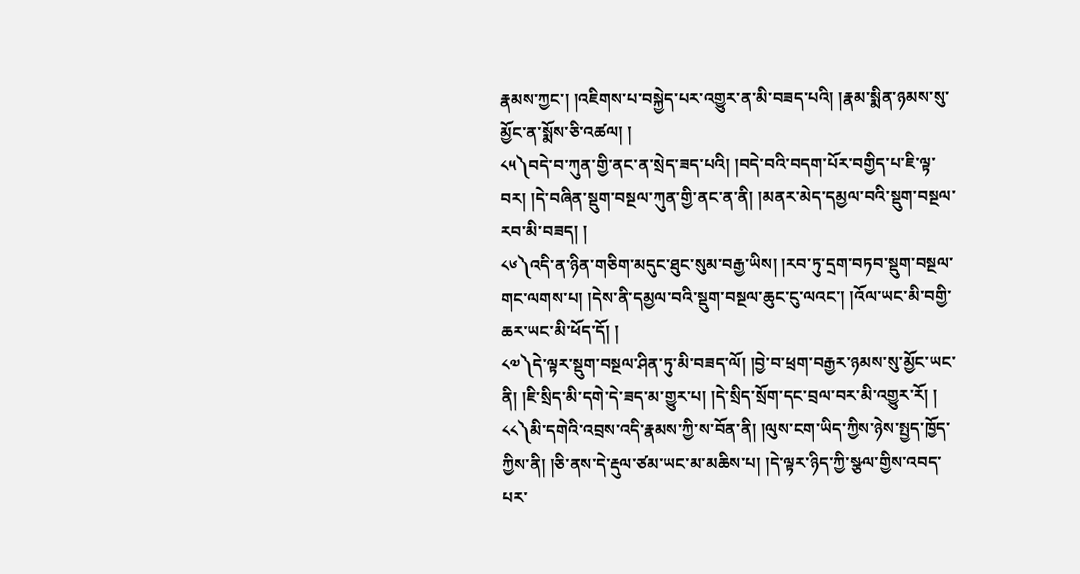རྣམས་ཀྱང་། །འཇིགས་པ་བསྐྱེད་པར་འགྱུར་ན་མི་བཟད་པའི། །རྣམ་སྨིན་ཉམས་སུ་མྱོང་ན་སྨོས་ཅི་འཚལ། །
༨༥༽བདེ་བ་ཀུན་གྱི་ནང་ན་སྲེད་ཟད་པའི། །བདེ་བའི་བདག་པོར་བགྱིད་པ་ཇི་ལྟ་བར། །དེ་བཞིན་སྡུག་བསྔལ་ཀུན་གྱི་ནང་ན་ནི། །མནར་མེད་དམྱལ་བའི་སྡུག་བསྔལ་རབ་མི་བཟད། །
༨༦༽འདི་ན་ཉིན་གཅིག་མདུང་ཐུང་སུམ་བརྒྱ་ཡིས། །རབ་ཏུ་དྲག་བཏབ་སྡུག་བསྔལ་གང་ལགས་པ། །དེས་ནི་དམྱལ་བའི་སྡུག་བསྔལ་ཆུང་ངུ་ལའང་། །འོལ་ཡང་མི་བགྱི་ཆར་ཡང་མི་ཕོད་དོ། །
༨༧༽དེ་ལྟར་སྡུག་བསྔལ་ཤིན་ཏུ་མི་བཟད་ལོ། །བྱེ་བ་ཕྲག་བརྒྱར་ཉམས་སུ་མྱོང་ཡང་ནི། །ཇི་སྲིད་མི་དགེ་དེ་ཟད་མ་གྱུར་པ། །དེ་སྲིད་སྲོག་དང་བྲལ་བར་མི་འགྱུར་རོ། །
༨༨༽མི་དགེའི་འབྲས་འདི་རྣམས་ཀྱི་ས་བོན་ནི། །ལུས་ངག་ཡིད་ཀྱིས་ཉེས་སྤྱད་ཁྱོད་ཀྱིས་ནི། །ཅི་ནས་དེ་རྡུལ་ཙམ་ཡང་མ་མཆིས་པ། །དེ་ལྟར་ཉིད་ཀྱི་སྩལ་གྱིས་འབད་པར་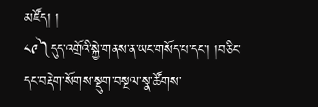མཛོད། །
༨༩༽དུད་འགྲོའི་སྐྱེ་གནས་ན་ཡང་གསོད་པ་དང་། །བཅིང་དང་བརྡེག་སོགས་སྡུག་བསྔལ་སྣ་ཚོགས་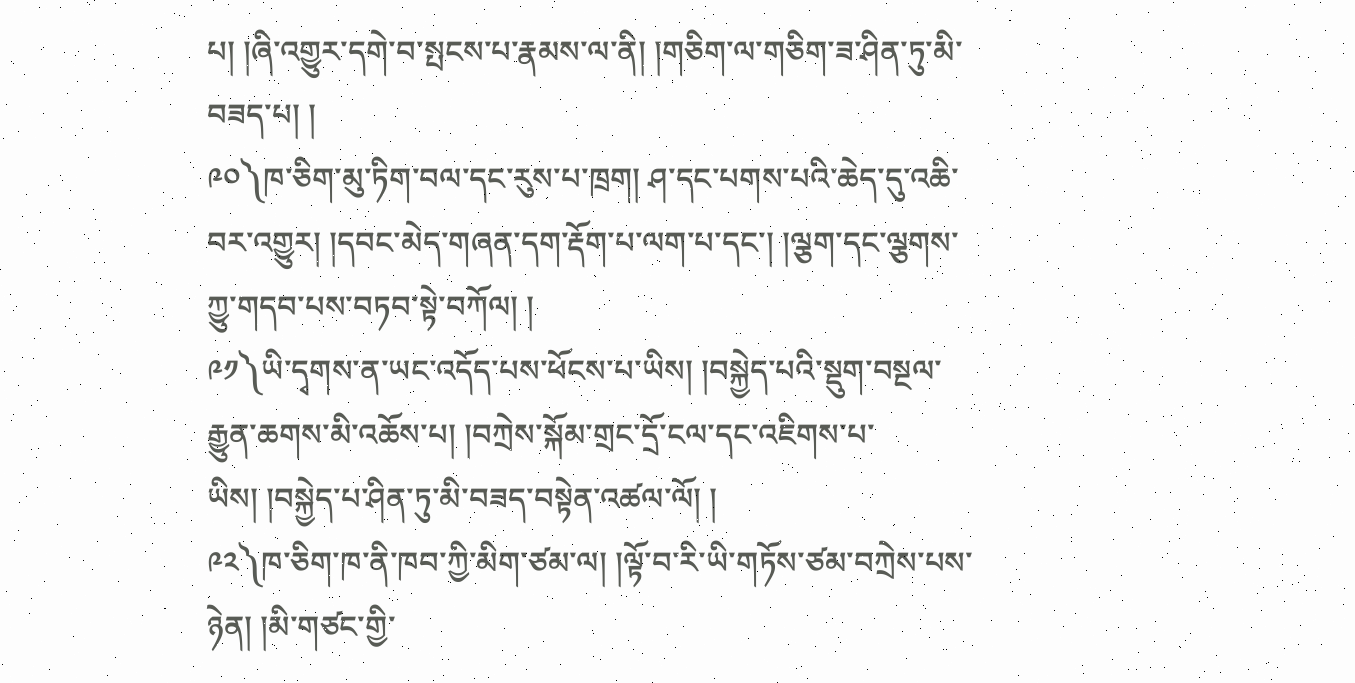པ། །ཞི་འགྱུར་དགེ་བ་སྤངས་པ་རྣམས་ལ་ནི། །གཅིག་ལ་གཅིག་ཟ་ཤིན་ཏུ་མི་བཟད་པ། །
༩༠༽ཁ་ཅིག་མུ་ཏིག་བལ་དང་རུས་པ་ཁྲག། ཤ་དང་པགས་པའི་ཆེད་དུ་འཆི་བར་འགྱུར། །དབང་མེད་གཞན་དག་རྡོག་པ་ལག་པ་དང་། །ལྕག་དང་ལྕགས་ཀྱུ་གདབ་པས་བཏབ་སྟེ་བཀོལ། །
༩༡༽ཡི་དྭགས་ན་ཡང་འདོད་པས་ཕོངས་པ་ཡིས། །བསྐྱེད་པའི་སྡུག་བསྔལ་རྒྱུན་ཆགས་མི་འཆོས་པ། །བཀྲེས་སྐོམ་གྲང་དྲོ་ངལ་དང་འཇིགས་པ་ཡིས། །བསྐྱེད་པ་ཤིན་ཏུ་མི་བཟད་བསྟེན་འཚལ་ལོ། །
༩༢༽ཁ་ཅིག་ཁ་ནི་ཁབ་ཀྱི་མིག་ཙམ་ལ། །ལྟོ་བ་རི་ཡི་གཏོས་ཙམ་བཀྲེས་པས་ཉེན། །མི་གཙང་གྱི་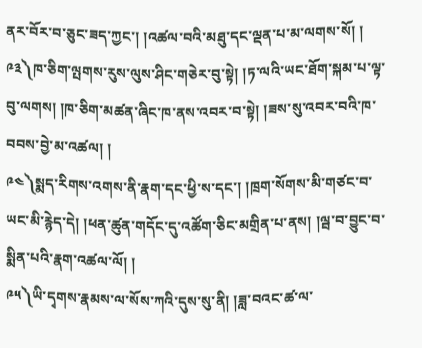ནར་བོར་བ་ཅུང་ཟད་ཀྱང་། །འཚལ་བའི་མཐུ་དང་ལྡན་པ་མ་ལགས་སོ། །
༩༣༽ཁ་ཅིག་ལྤགས་རུས་ལུས་ཤིང་གཅེར་བུ་སྟེ། །ཏ་ལའི་ཡང་ཐོག་སྐམ་པ་ལྟ་བུ་ལགས། །ཁ་ཅིག་མཚན་ཞིང་ཁ་ནས་འབར་བ་སྟེ། །ཟས་སུ་འབར་བའི་ཁ་བབས་བྱེ་མ་འཚལ། །
༩༤༽སྨད་རིགས་འགས་ནི་རྣག་དང་ཕྱི་ས་དང་། །ཁྲག་སོགས་མི་གཙང་བ་ཡང་མི་རྙེད་དེ། །ཕན་ཚུན་གདོང་དུ་འཚོག་ཅིང་མགྲིན་པ་ནས། །ལྦ་བ་བྱུང་བ་སྨིན་པའི་རྣག་འཚལ་ལོ། །
༩༥༽ཡི་དྭགས་རྣམས་ལ་སོས་ཀའི་དུས་སུ་ནི། །ཟླ་བའང་ཚ་ལ་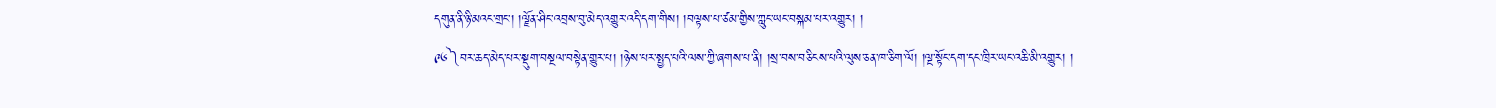དགུན་ནི་ཉི་མའང་གྲང་། །ལྗོན་ཤིང་འབྲས་བུ་མེད་འགྱུར་འདི་དག་གིས། །བལྟས་པ་ཙམ་གྱིས་ཀླུང་ཡང་བསྐམ་པར་འགྱུར། །
༩༦༽བར་ཆད་མེད་པར་སྡུག་བསྔལ་བསྟེན་གྱུར་པ། །ཉེས་པར་སྤྱད་པའི་ལས་ཀྱི་ཞགས་པ་ནི། །སྲ་བས་བཅིངས་པའི་ལུས་ཅན་ཁ་ཅིག་ལོ། །ལྔ་སྟོང་དག་དང་ཁྲིར་ཡང་འཆི་མི་འགྱུར། །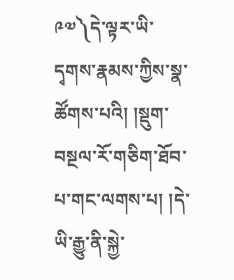༩༧༽དེ་ལྟར་ཡི་དྭགས་རྣམས་ཀྱིས་སྣ་ཚོགས་པའི། །སྡུག་བསྔལ་རོ་གཅིག་ཐོབ་པ་གང་ལགས་པ། །དེ་ཡི་རྒྱུ་ནི་སྐྱེ་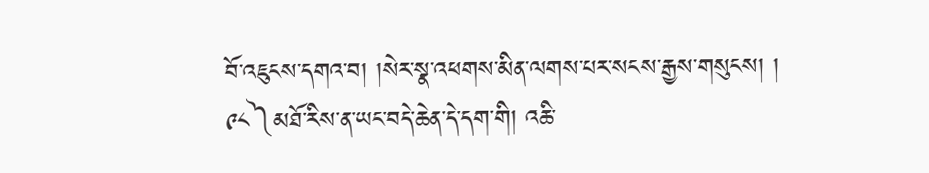བོ་འཇུངས་དགའ་བ། །སེར་སྣ་འཕགས་མིན་ལགས་པར་སངས་རྒྱས་གསུངས། །
༩༨༽མཐོ་རིས་ན་ཡང་བདེ་ཆེན་དེ་དག་གི། འཆི་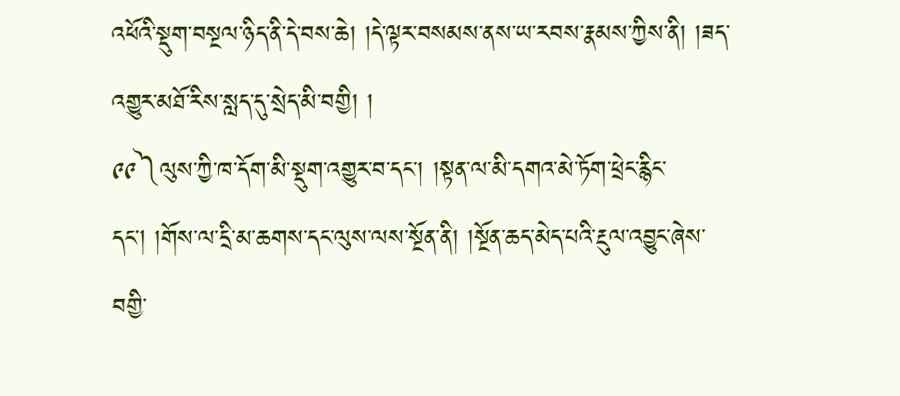འཕོའི་སྡུག་བསྔལ་ཉིད་ནི་དེ་བས་ཆེ། །དེ་ལྟར་བསམས་ནས་ཡ་རབས་རྣམས་ཀྱིས་ནི། །ཟད་འགྱུར་མཐོ་རིས་སླད་དུ་སྲེད་མི་བགྱི། །
༩༩༽ལུས་ཀྱི་ཁ་དོག་མི་སྡུག་འགྱུར་བ་དང་། །སྟན་ལ་མི་དགའ་མེ་ཏོག་ཕྲེང་རྙིང་དང། །གོས་ལ་དྲི་མ་ཆགས་དང་ལུས་ལས་སྔོན་ནི། །སྔོན་ཆད་མེད་པའི་རྔུལ་འབྱུང་ཞེས་བགྱི་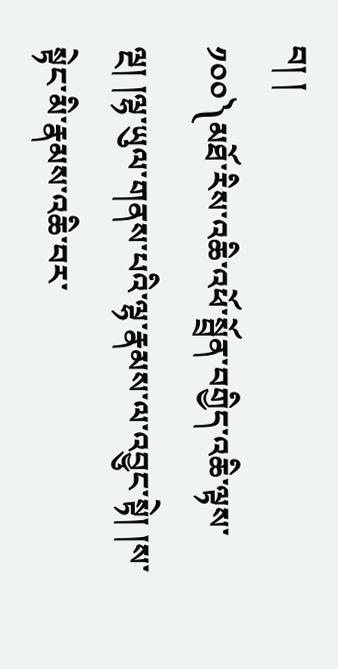བ། །
༡༠༠༽མཐོ་རིས་འཆི་འཕོ་སྦྲོན་བགྱིད་འཆི་ལྟས་ལྔ། །ལྷ་ཡུལ་གནས་པའི་ལྷ་རྣམས་ལ་འབྱུང་སྟེ། །ས་སྟེང་མི་རྣམས་འཆི་བར་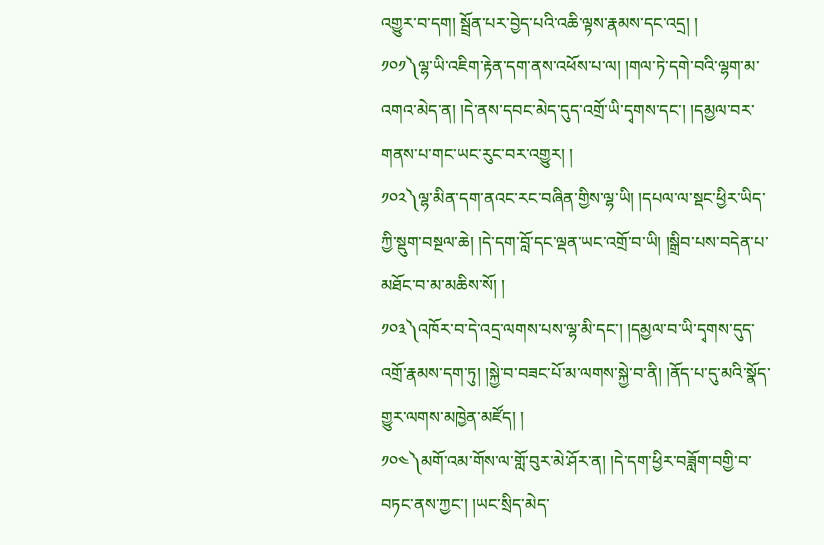འགྱུར་བ་དག། སྦྲོན་པར་བྱེད་པའི་འཆི་ལྟས་རྣམས་དང་འདྲ། །
༡༠༡༽ལྷ་ཡི་འཇིག་རྟེན་དག་ནས་འཕོས་པ་ལ། །གལ་ཏེ་དགེ་བའི་ལྷག་མ་འགའ་མེད་ན། །དེ་ནས་དབང་མེད་དུད་འགྲོ་ཡི་དྭགས་དང་། །དམྱལ་བར་གནས་པ་གང་ཡང་རུང་བར་འགྱུར། །
༡༠༢༽ལྷ་མིན་དག་ནའང་རང་བཞིན་གྱིས་ལྷ་ཡི། །དཔལ་ལ་སྡང་ཕྱིར་ཡིད་ཀྱི་སྡུག་བསྔལ་ཆེ། །དེ་དག་བློ་དང་ལྡན་ཡང་འགྲོ་བ་ཡི། །སྒྲིབ་པས་བདེན་པ་མཐོང་བ་མ་མཆིས་སོ། །
༡༠༣༽འཁོར་བ་དེ་འདྲ་ལགས་པས་ལྷ་མི་དང་། །དམྱལ་བ་ཡི་དྭགས་དུད་འགྲོ་རྣམས་དག་ཏུ། །སྐྱེ་བ་བཟང་པོ་མ་ལགས་སྐྱེ་བ་ནི། །ནོད་པ་དུ་མའི་སྣོད་གྱུར་ལགས་མཁྱེན་མཛོད། །
༡༠༤༽མགོ་འམ་གོས་ལ་གློ་བུར་མེ་ཤོར་ན། །དེ་དག་ཕྱིར་བཟློག་བགྱི་བ་བཏང་ནས་ཀྱང་། །ཡང་སྲིད་མེད་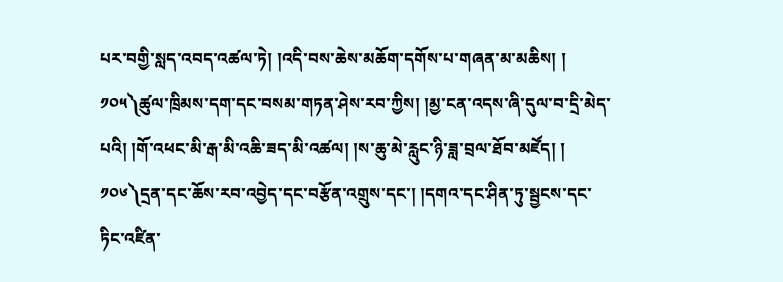པར་བགྱི་སླད་འབད་འཚལ་ཏེ། །འདི་བས་ཆེས་མཆོག་དགོས་པ་གཞན་མ་མཆིས། །
༡༠༥༽ཚུལ་ཁྲིམས་དག་དང་བསམ་གཏན་ཤེས་རབ་ཀྱིས། །མྱ་ངན་འདས་ཞི་དུལ་བ་དྲི་མེད་པའི། །གོ་འཕང་མི་རྒ་མི་འཆི་ཟད་མི་འཚལ། །ས་ཆུ་མེ་རླུང་ཉི་ཟླ་བྲལ་ཐོབ་མཛོད། །
༡༠༦༽དྲན་དང་ཆོས་རབ་འབྱེད་དང་བརྩོན་འགྲུས་དང་། །དགའ་དང་ཤིན་ཏུ་སྦྱངས་དང་ཏིང་འཛིན་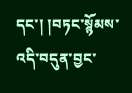དང་། །བཏང་སྙོམས་འདི་བདུན་བྱང་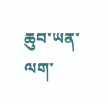ཆུབ་ཡན་ལག་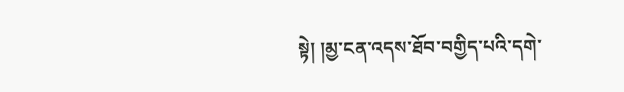སྟེ། །མྱ་ངན་འདས་ཐོབ་བགྱིད་པའི་དགེ་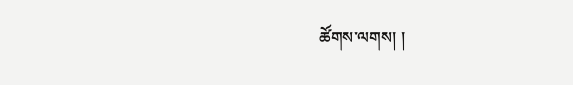ཚོགས་ལགས། །